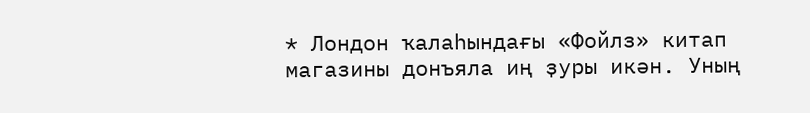* Лондон ҡалаһындағы «Фойлз» китап магазины донъяла иң ҙуры икән. Уның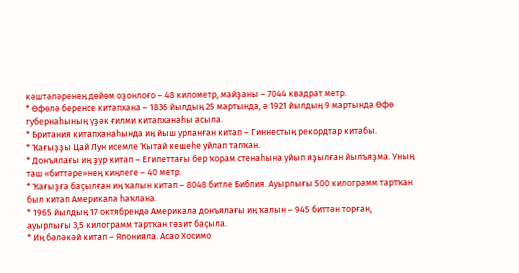кәштәләренең дөйөм оҙонлоғо – 48 километр, майҙаны – 7044 квадрат метр.
* Өфөлә беренсе китапхана – 1836 йылдың 25 мартында, ә 1921 йылдың 9 мартында Өфө губернаһының үҙәк ғилми китапханаһы асыла.
* Британия китапханаһында иң йыш урланған китап – Гиннестың рекордтар китабы.
* Ҡағыҙҙы Цай Лун исемле Ҡытай кешеһе уйлап тапҡан.
* Донъялағы иң ҙур китап – Египеттағы бер ҡорам стенаһына уйып яҙылған йылъяҙма. Уның таш «биттәре»нең киңлеге – 40 метр.
* Ҡағыҙға баҫылған иң ҡалын китап – 8048 битле Библия. Ауырлығы 500 килограмм тартҡан был китап Америкала һаҡлана.
* 1965 йылдың 17 октябрендә Америкала донъялағы иң ҡалын – 945 биттән торған, ауырлығы 3,5 килограмм тартҡан гәзит баҫыла.
* Иң бәләкәй китап – Японияла. Асао Хосимо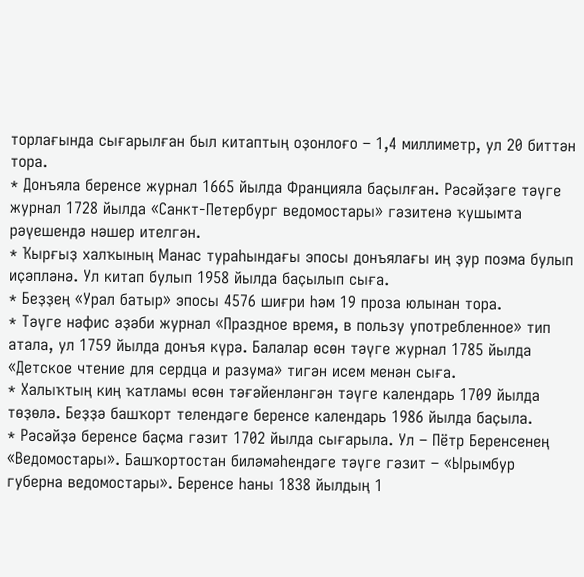торлағында сығарылған был китаптың оҙонлоғо – 1,4 миллиметр, ул 20 биттән тора.
* Донъяла беренсе журнал 1665 йылда Францияла баҫылған. Рәсәйҙәге тәүге журнал 1728 йылда «Санкт-Петербург ведомостары» гәзитенә ҡушымта рәүешендә нәшер ителгән.
* Ҡырғыҙ халҡының Манас тураһындағы эпосы донъялағы иң ҙур поэма булып иҫәпләнә. Ул китап булып 1958 йылда баҫылып сыға.
* Беҙҙең «Урал батыр» эпосы 4576 шиғри һәм 19 проза юлынан тора.
* Тәүге нәфис әҙәби журнал «Праздное время, в пользу употребленное» тип атала, ул 1759 йылда донъя күрә. Балалар өсөн тәүге журнал 1785 йылда «Детское чтение для сердца и разума» тигән исем менән сыға.
* Халыҡтың киң ҡатламы өсөн тәғәйенләнгән тәүге календарь 1709 йылда төҙөлә. Беҙҙә башҡорт телендәге беренсе календарь 1986 йылда баҫыла.
* Рәсәйҙә беренсе баҫма гәзит 1702 йылда сығарыла. Ул – Пётр Беренсенең «Ведомостары». Башҡортостан биләмәһендәге тәүге гәзит – «Ырымбур губерна ведомостары». Беренсе һаны 1838 йылдың 1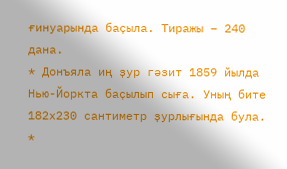ғинуарында баҫыла. Тиражы – 240 дана.
* Донъяла иң ҙур гәзит 1859 йылда Нью-Йоркта баҫылып сыға. Уның бите 182х230 сантиметр ҙурлығында була.
*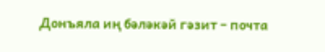Донъяла иң бәләкәй гәзит – почта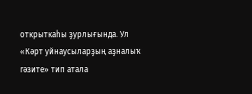открыткаһы ҙурлығында. Ул «Кәрт уйнаусыларҙың аҙналыҡ гәзите» тип атала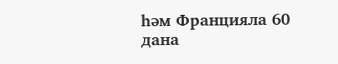һәм Францияла 60 дана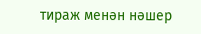тираж менән нәшер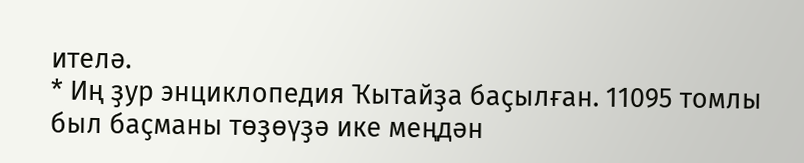ителә.
* Иң ҙур энциклопедия Ҡытайҙа баҫылған. 11095 томлы был баҫманы төҙөүҙә ике меңдән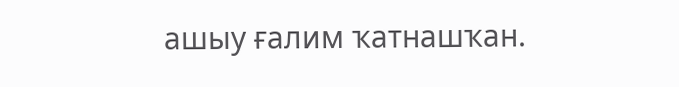ашыу ғалим ҡатнашҡан.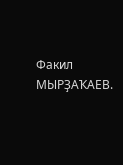Факил МЫРҘАҠАЕВ.